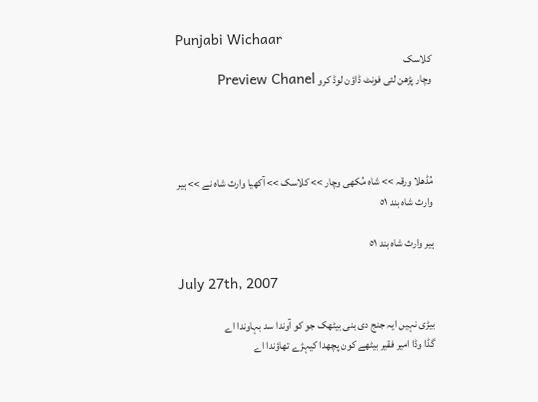Punjabi Wichaar
کلاسک
وچار پڑھن لئی فونٹ ڈاؤن لوڈ کرو Preview Chanel




مُڈھلا ورقہ >> شاہ مُکھی وچار >> کلاسک >> آکھیا وارث شاہ نے >> ہیر وارث شاہ بند ٥١

ہیر وارث شاہ بند ٥١

July 27th, 2007

بیڑی نہیں ایہ جنج دی بنی بیٹھک جو کو آوندا سد بہاوندا اے
گڈا وڈا امیر فقیر بیٹھے کون پچھدا کیہڑے تھاؤندا اے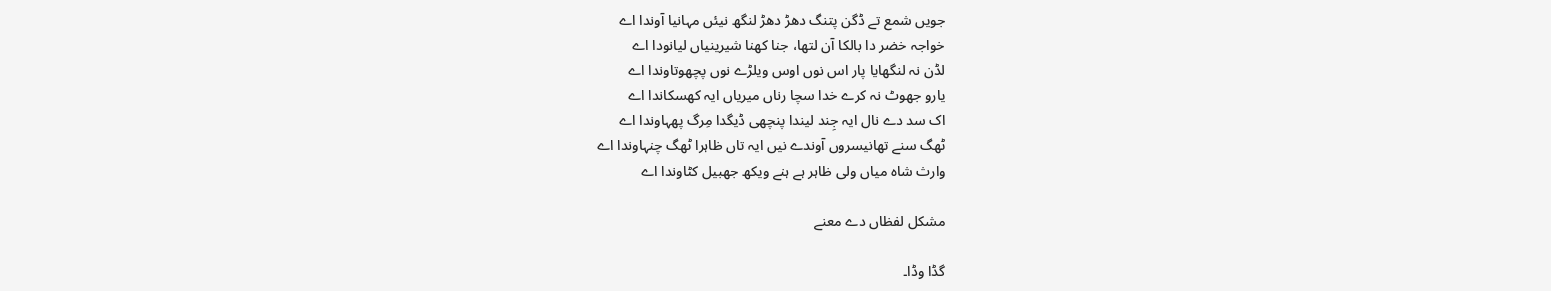جویں شمع تے ڈگن پتنگ دھڑ دھڑ لنگھ نیئں مہانیا آوندا اے
خواجہ خضر دا بالکا آن لتھا، جنا کھنا شیرینیاں لیانودا اے
لڈن نہ لنگھایا پار اس نوں اوس ویلڑے نوں پچھوتاوندا اے
یارو جھوٹ نہ کرے خدا سچا رناں میریاں ایہ کھسکاندا اے
اک سد دے نال ایہ جِند لیندا پنچھی ڈیگدا مِرگ پھہاوندا اے
ٹھگ سنے تھانیسروں آوندے نیں ایہ تاں ظاہرا ٹھگ چنہاوندا اے
وارث شاہ میاں ولی ظاہر ہے ہنے ویکھ جھبیل کٹاوندا اے

مشکل لفظاں دے معنے

گڈا وڈا۔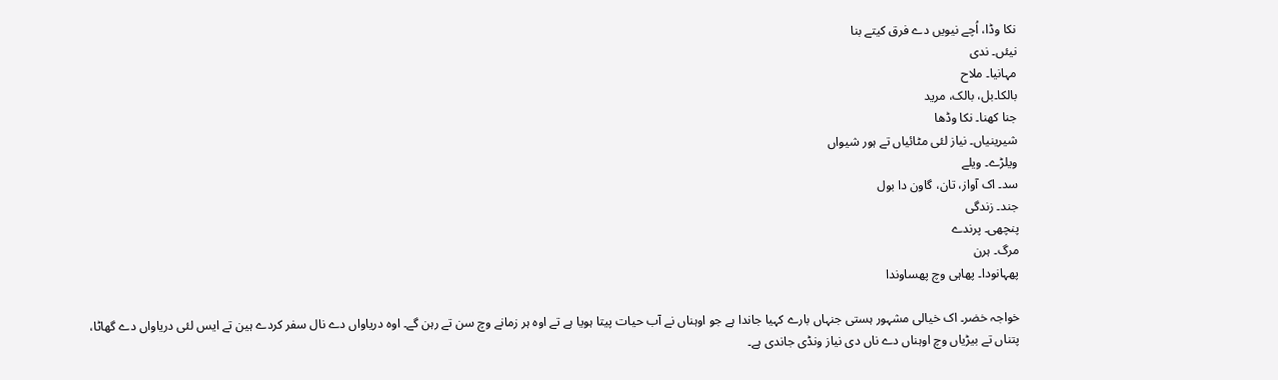نکا وڈا، اُچے نیویں دے فرق کیتے بنا
نیئں۔ ندی
مہانیا۔ ملاح
بالکا۔بل، بالک، مرید
جنا کھنا۔ نکا وڈھا
شیرینیاں۔ نیاز لئی مٹائیاں تے ہور شیواں
ویلڑے۔ ویلے
سد۔ اک آواز، تان، گاون دا بول
جند۔ زندگی
پنچھی۔ پرندے
مرگ۔ ہرن
پھہانودا۔ پھاہی وچ پھساوندا

خواجہ خضر۔ اک خیالی مشہور ہستی جنہاں بارے کہیا جاندا ہے جو اوہناں نے آب حیات پیتا ہویا ہے تے اوہ ہر زمانے وچ سن تے رہن گے۔ اوہ دریاواں دے نال سفر کردے ہین تے ایس لئی دریاواں دے گھاٹا، پتناں تے بیڑیاں وچ اوہناں دے ناں دی نیاز ونڈی جاندی ہے۔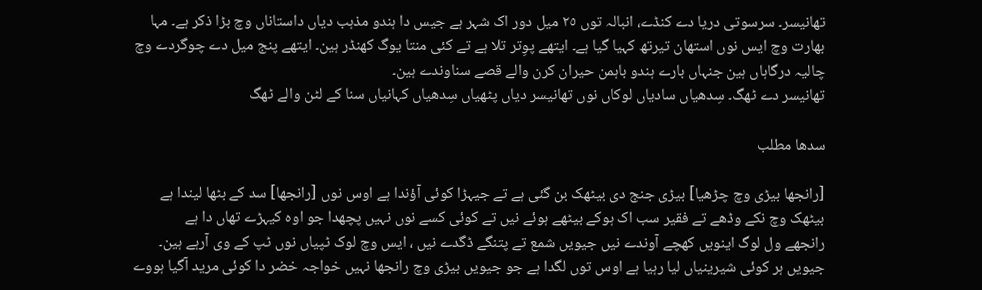تھانیسر۔ سرسوتی دریا دے کنڈے، انبالہ توں ٢٥ میل دور اک شہر ہے جیس دا ہندو مذہب دیاں داستاناں وچ بڑا ذکر ہے۔ مہا بھارت وچ ایس نوں استھان تیرتھ کہیا گیا ہے۔ ایتھے پوِتر تلا ہے تے کئی منتا یوگ کھنڈر ہین۔ ایتھے پنج میل دے چوگردے وچ چالیہ درگاہاں ہین جنہاں بارے ہندو باہمن حیران کرن والے قصے سناوندے ہین۔
تھانیسر دے ٹھگ۔ سِدھیاں سادیاں لوکاں نوں تھانیسر دیاں پٹھیاں سِدھیاں کہانیاں سنا کے لٹن والے ٹھگ

سدھا مطلب

[رانجھا بیڑی وچ چڑھیا] بیڑی جنج دی بیٹھک بن گئی ہے تے جیہڑا کوئی آؤندا ہے اوس نوں [رانجھا] سد کے بٹھا لیندا ہے
بیٹھک وچ نکے وڈھے تے فقیر سب اک ہوکے بیٹھے ہوئے نیں تے کوئی کسے نوں نہیں پچھدا جو اوہ کیہڑے تھاں دا ہے
رانجھے ول لوگ اینویں کھچے آوندے نیں جیویں شمع تے پتنگے ڈگدے نیں ، ایس وچ لوک ٹپیاں نوں ٹپ کے وی آرہے ہین۔
جیویں ہر کوئی شیرینیاں لیا رہیا ہے اوس توں لگدا ہے جو جیویں بیڑی وچ رانجھا نہیں خواجہ خضر دا کوئی مرید آگیا ہووے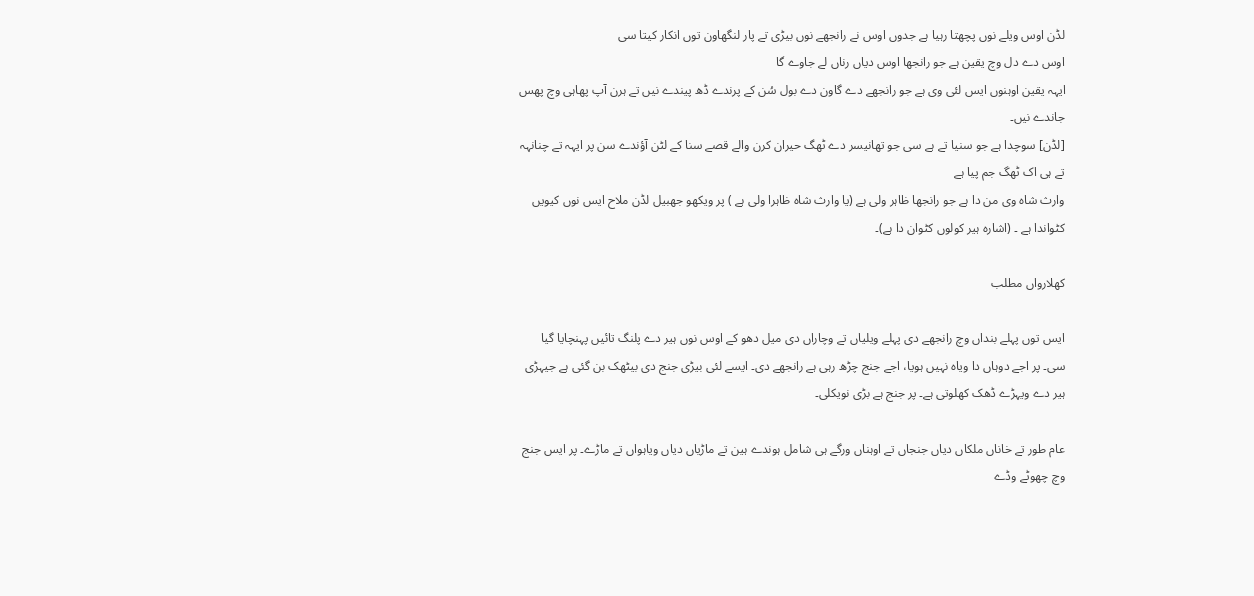لڈن اوس ویلے نوں پچھتا رہیا ہے جدوں اوس نے رانجھے نوں بیڑی تے پار لنگھاون توں انکار کیتا سی
اوس دے دل وچ یقین ہے جو رانجھا اوس دیاں رناں لے جاوے گا
ایہہ یقین اوہنوں ایس لئی وی ہے جو رانجھے دے گاون دے بول سُن کے پرندے ڈھ پیندے نیں تے ہرن آپ پھاہی وچ پھس جاندے نیں۔
[لڈن] سوچدا ہے جو سنیا تے ہے سی جو تھانیسر دے ٹھگ حیران کرن والے قصے سنا کے لٹن آؤندے سن پر ایہہ تے چنانہہ تے ہی اک ٹھگ جم پیا ہے
وارث شاہ وی من دا ہے جو رانجھا ظاہر ولی ہے (یا وارث شاہ ظاہرا ولی ہے ) پر ویکھو جھبیل لڈن ملاح ایس نوں کیویں کٹواندا ہے ۔ (اشارہ ہیر کولوں کٹوان دا ہے)۔

کھلارواں مطلب

ایس توں پہلے بنداں وچ رانجھے دی پہلے ویلیاں تے وچاراں دی میل دھو کے اوس نوں ہیر دے پلنگ تائیں پہنچایا گیا سی۔ پر اجے دوہاں دا ویاہ نہیں ہویا، اجے جنج چڑھ رہی ہے رانجھے دی۔ ایسے لئی بیڑی جنج دی بیٹھک بن گئی ہے جیہڑی ہیر دے ویہڑے ڈھک کھلوتی ہے۔ پر جنج ہے بڑی نویکلی۔

عام طور تے خاناں ملکاں دیاں جنجاں تے اوہناں ورگے ہی شامل ہوندے ہین تے ماڑیاں دیاں ویاہواں تے ماڑے۔ پر ایس جنج وچ چھوٹے وڈے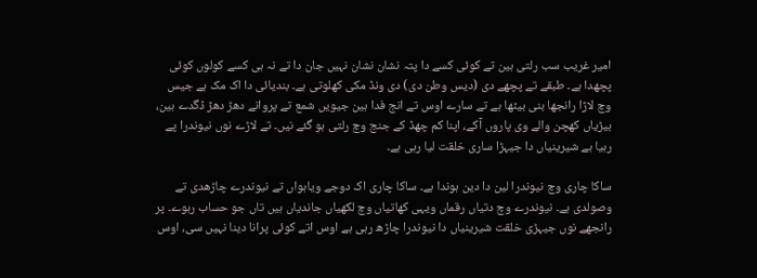امیر غریب سب رلتی ہین تے کوئی کسے دا پتہ نشان نشان نہیں جان دا تے نہ ہی کسے کولوں کوئی پچھدا ہے۔ طبقے تے پچھے دی (دیس وطن دی) دی ونڈ مکی کھلوتی ہے۔ بندیائی دا اک مک ہے جیس وچ لاڑا رانجھا بنی بیٹھا ہے تے سارے اوس تے انج فدا ہین جیویں شمع تے پروانے دھڑ دھڑ ڈگدے ہین، بیڑیاں کھچن والے وی پاروں آکے، اپنا کم چھڈ کے جنج وچ رلتی ہو گئے نیں۔ تے لاڑے نوں نیوندرا پے رہیا ہے شیرینیاں دا جیہڑا ساری خلقت لیا رہی ہے۔

ساکا چاری وچ نیوندرا لین دا دین ہوندا ہے۔ ساکا چاری اک دوجے ویاہواں تے نیوندرے چاڑھدی تے وصولدی ہے۔ نیوندرے وچ دتیاں رقماں ویہی کھاتیاں وچ لکھیاں جاندیاں ہیں تاں جو حساب رہوے۔ پر رانجھے نوں جیہڑی خلقت شیرینیاں دا نیوندرا چاڑھ رہی ہے اوس اتے کوئی پرانا دینا نہیں سی، اوس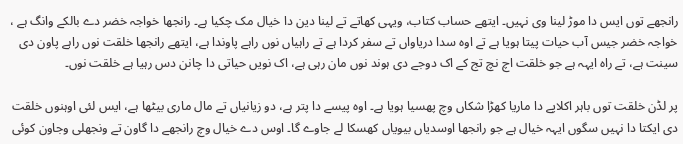رانجھے توں ایس دا موڑ لینا وی نہیں۔ ایتھے حساب کتاب، ویہی کھاتے تے لینا دین دا خیال مک چکیا ہے۔ رانجھا خواجہ خضر دے بالکے وانگ ہے ، خواجہ خضر جیس آب حیات پیتا ہویا ہے تے اوہ سدا دریاواں تے سفر کردا ہے تے راہیاں نوں راہے پاوندا ہے، ایتھے رانجھا خلقت نوں راہے پاون دی سینت ہے، تے راہ ایہہ ہے جو خلقت اچ نچ تج کے اک دوجے دی ہوند نوں مان رہی ہے، اک نویں حیاتی دا چانن دس رہیا ہے خلقت نوں۔

پر لڈن خلقت توں باہر اکلاپے دا ماریا کھڑا شکاں وچ پھسیا ہویا ہے۔ اوہ پیسے دا پتر ہے، دو زیانیاں تے مال ماری بیٹھا ہے، ایس لئی اوہنوں خلقت دی ایکتا دا نہیں سگوں ایہہ خیال ہے جو رانجھا اوسدیاں بیویاں کھسکا لے جاوے گا۔ اوس دے خیال وچ رانجھے دا گاون تے ونجھلی وجاون کوئی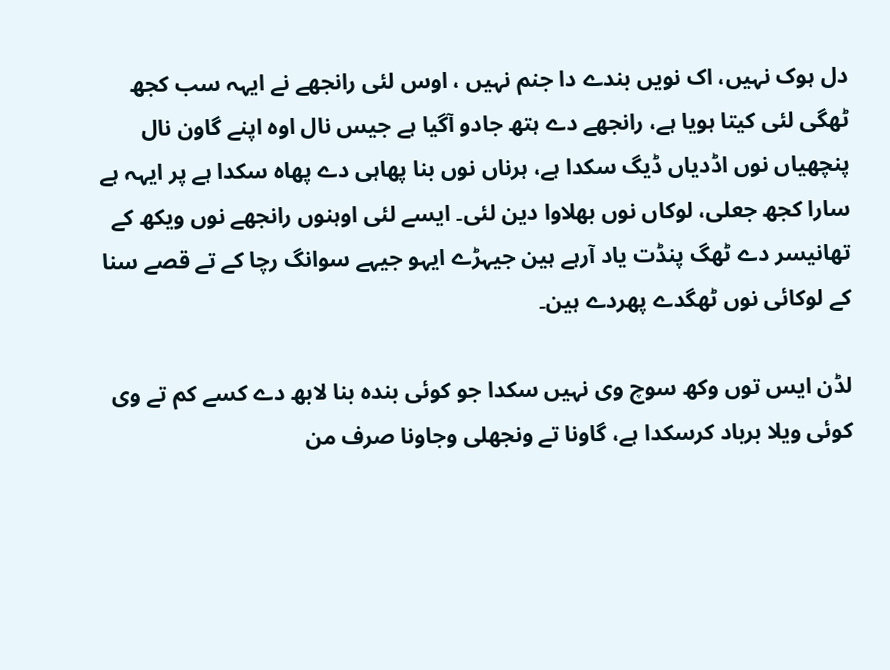دل ہوک نہیں، اک نویں بندے دا جنم نہیں ، اوس لئی رانجھے نے ایہہ سب کجھ ٹھگی لئی کیتا ہویا ہے، رانجھے دے ہتھ جادو آگیا ہے جیس نال اوہ اپنے گاون نال پنچھیاں نوں اڈدیاں ڈیگ سکدا ہے، ہرناں نوں بنا پھاہی دے پھاہ سکدا ہے پر ایہہ ہے سارا کجھ جعلی، لوکاں نوں بھلاوا دین لئی۔ ایسے لئی اوہنوں رانجھے نوں ویکھ کے تھانیسر دے ٹھگ پنڈت یاد آرہے ہین جیہڑے ایہو جیہے سوانگ رچا کے تے قصے سنا کے لوکائی نوں ٹھگدے پھردے ہین۔

لڈن ایس توں وکھ سوچ وی نہیں سکدا جو کوئی بندہ بنا لابھ دے کسے کم تے وی کوئی ویلا برباد کرسکدا ہے، گاونا تے ونجھلی وجاونا صرف من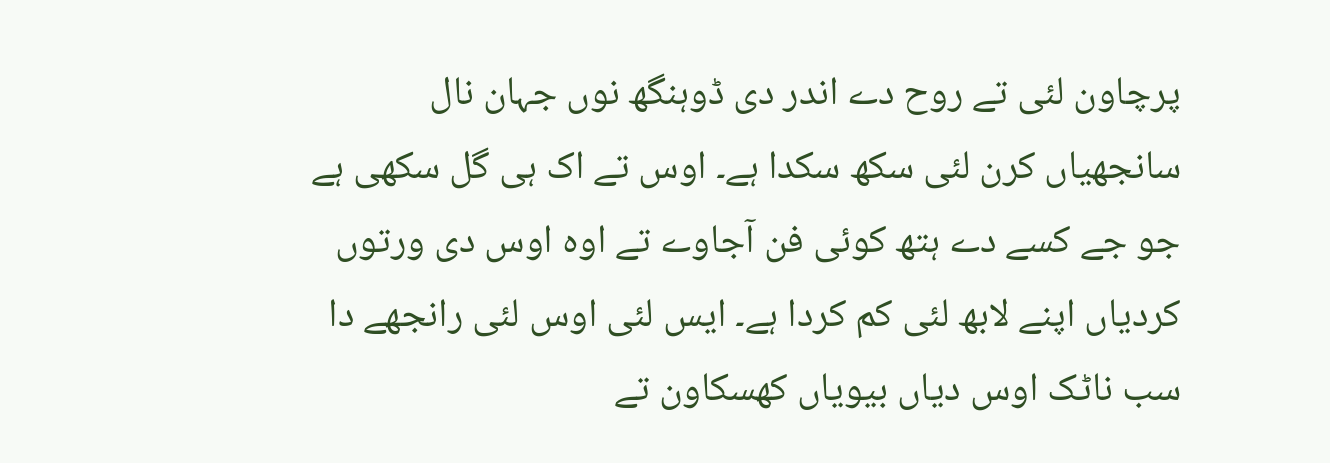پرچاون لئی تے روح دے اندر دی ڈوہنگھ نوں جہان نال سانجھیاں کرن لئی سکھ سکدا ہے۔ اوس تے اک ہی گل سکھی ہے جو جے کسے دے ہتھ کوئی فن آجاوے تے اوہ اوس دی ورتوں کردیاں اپنے لابھ لئی کم کردا ہے۔ ایس لئی اوس لئی رانجھے دا سب ناٹک اوس دیاں بیویاں کھسکاون تے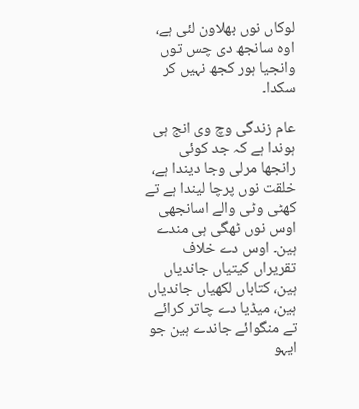لوکاں نوں بھلاون لئی ہے، اوہ سانجھ دی چس توں وانجیا ہور کجھ نہیں کر سکدا۔

عام زندگی وچ وی انج ہی ہوندا ہے کہ جد کوئی رانجھا مرلی وجا دیندا ہے، خلقت نوں پرچا لیندا ہے تے کھٹی وٹی والے اسانجھی اوس نوں ٹھگی ہی مندے ہین۔ اوس دے خلاف تقریراں کیتیاں جاندیاں ہین، کتاباں لکھیاں جاندیاں ہین، میڈیا دے چاتر کرائے تے منگوائے جاندے ہین جو ایہو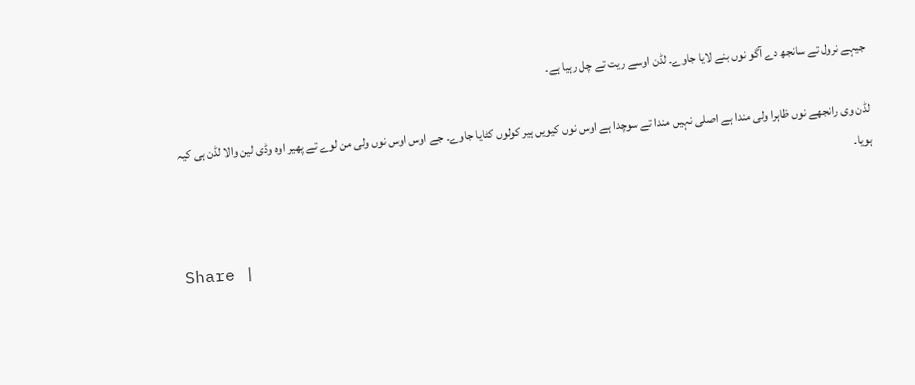جیہے نرول تے سانجھ دے آگو نوں بنے لایا جاوے۔ لڈن اوسے ریت تے چل رہیا ہے۔

لڈن وی رانجھے نوں ظاہرا ولی مندا ہے اصلی نہیں مندا تے سوچدا ہے اوس نوں کیویں ہیر کولوں کٹایا جاوے۔ جے اوس اوس نوں ولی من لوے تے پھیر اوہ وڈی لین والا لڈن ہی کیہ ہویا۔


Share |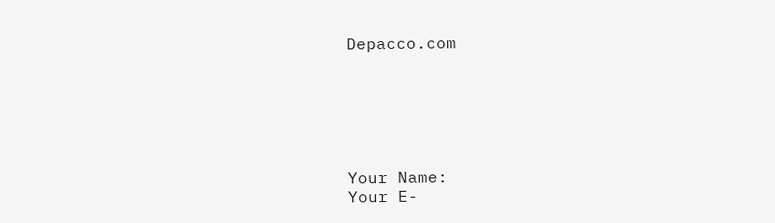Depacco.com






Your Name:
Your E-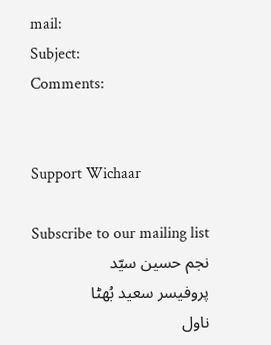mail:
Subject:
Comments:


Support Wichaar

Subscribe to our mailing list
نجم حسین سیّد
پروفیسر سعید بُھٹا
ناول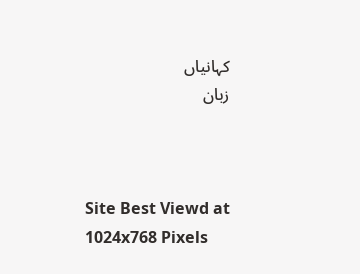کہانیاں
زبان



Site Best Viewd at 1024x768 Pixels